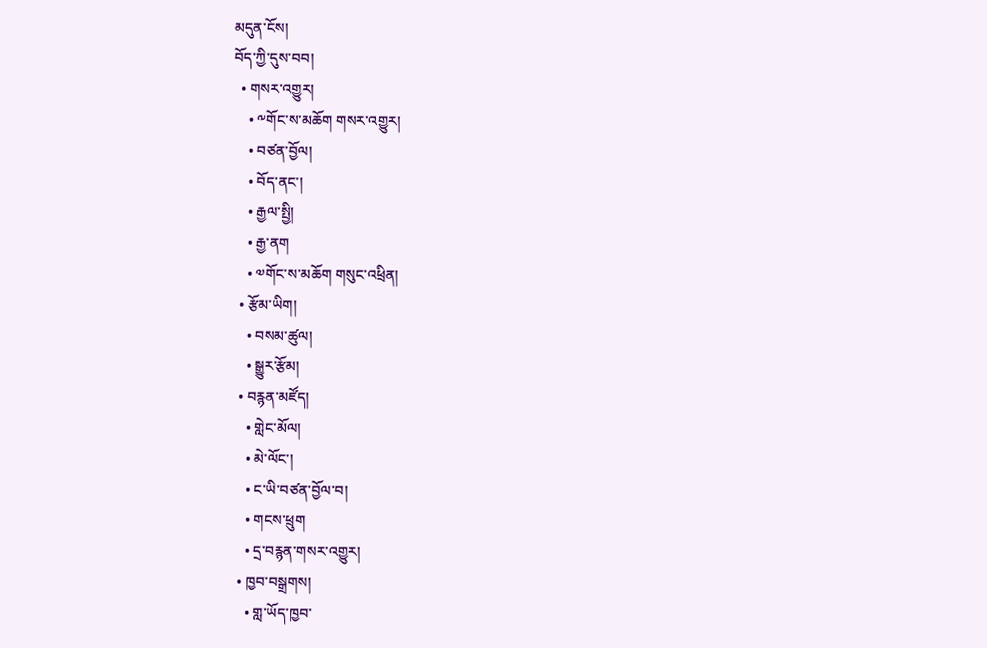མདུན་ངོས།
བོད་ཀྱི་དུས་བབ།
  • གསར་འགྱུར།
    • ༸གོང་ས་མཆོག གསར་འགྱུར།
    • བཙན་བྱོལ།
    • བོད་ནང་།
    • རྒྱལ་སྤྱི།
    • རྒྱ་ནག
    • ༧གོང་ས་མཆོག གསུང་འཕྲིན།
  • རྩོམ་ཡིག།
    • བསམ་ཚུལ།
    • སྒྱུར་རྩོམ།
  • བརྙན་མཛོད།
    • གླེང་མོལ།
    • མེ་ལོང་།
    • ང་ཡི་བཙན་བྱོལ་བ།
    • གངས་ཕྲུག
    • དྲ་བརྙན་གསར་འགྱུར།
  • ཁྱབ་བསྒྲགས།
    • གླ་ཡོད་ཁྱབ་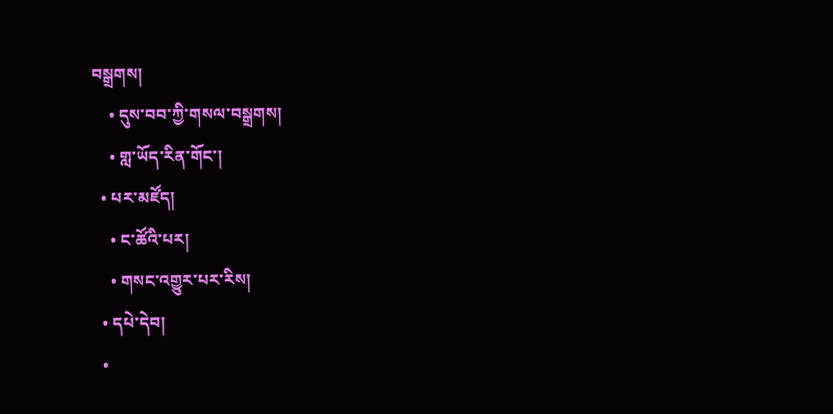བསྒྲགས།
    • དུས་བབ་ཀྱི་གསལ་བསྒྲགས།
    • གླ་ཡོད་རིན་གོང་།
  • པར་མཛོད།
    • ང་ཚོའི་པར།
    • གསང་འགྱུར་པར་རིས།
  • དཔེ་དེབ།
  •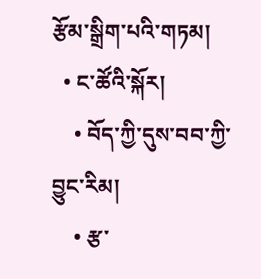རྩོམ་སྒྲིག་པའི་གཏམ།
  • ང་ཚོའི་སྐོར།
    • བོད་ཀྱི་དུས་བབ་ཀྱི་བྱུང་རིམ།
    • རྩ་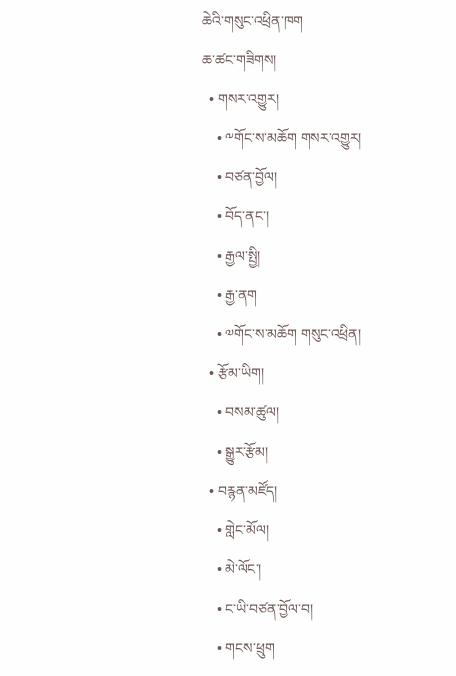ཆེའི་གསུང་འཕྲིན་ཁག
ཆ་ཚང་གཟིགས།
  • གསར་འགྱུར།
    • ༸གོང་ས་མཆོག གསར་འགྱུར།
    • བཙན་བྱོལ།
    • བོད་ནང་།
    • རྒྱལ་སྤྱི།
    • རྒྱ་ནག
    • ༧གོང་ས་མཆོག གསུང་འཕྲིན།
  • རྩོམ་ཡིག།
    • བསམ་ཚུལ།
    • སྒྱུར་རྩོམ།
  • བརྙན་མཛོད།
    • གླེང་མོལ།
    • མེ་ལོང་།
    • ང་ཡི་བཙན་བྱོལ་བ།
    • གངས་ཕྲུག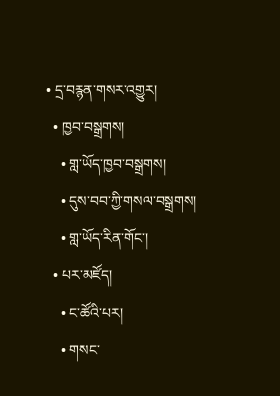• དྲ་བརྙན་གསར་འགྱུར།
  • ཁྱབ་བསྒྲགས།
    • གླ་ཡོད་ཁྱབ་བསྒྲགས།
    • དུས་བབ་ཀྱི་གསལ་བསྒྲགས།
    • གླ་ཡོད་རིན་གོང་།
  • པར་མཛོད།
    • ང་ཚོའི་པར།
    • གསང་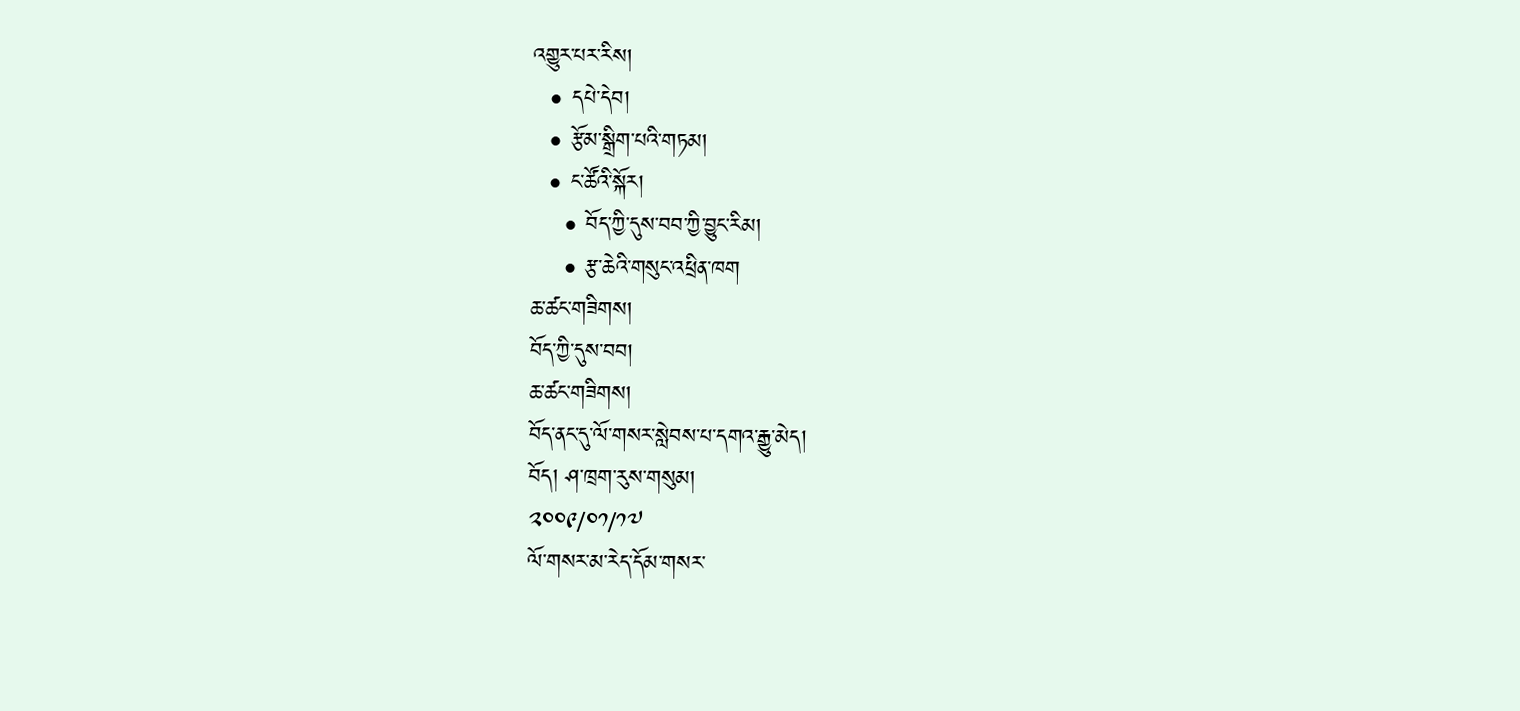འགྱུར་པར་རིས།
  • དཔེ་དེབ།
  • རྩོམ་སྒྲིག་པའི་གཏམ།
  • ང་ཚོའི་སྐོར།
    • བོད་ཀྱི་དུས་བབ་ཀྱི་བྱུང་རིམ།
    • རྩ་ཆེའི་གསུང་འཕྲིན་ཁག
ཆ་ཚང་གཟིགས།
བོད་ཀྱི་དུས་བབ།
ཆ་ཚང་གཟིགས།
བོད་ནང་དུ་ལོ་གསར་སླེབས་པ་དགའ་རྒྱུ་མེད།
བོད། ཤ་ཁྲག་རུས་གསུམ།
༢༠༠༩/༠༡/༡༧
ལོ་གསར་མ་རེད་དོམ་གསར་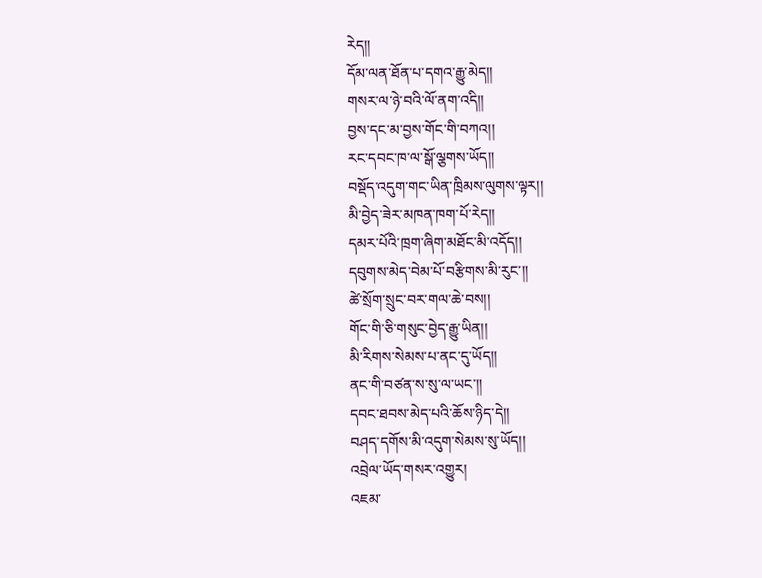རེད།།
དོམ་ལན་ཐོན་པ་དགའ་རྒྱུ་མེད།།
གསར་ལ་ཉེ་བའི་ལོ་ནག་འདི།།
བྱས་དང་མ་བྱས་གོང་གི་བཀའ།།
རང་དབང་ཁ་ལ་སྒོ་ལྕགས་ཡོད།།
བསྡོད་འདུག་གང་ཡིན་ཁྲིམས་ལུགས་ལྟར།།
མི་བྱེད་ཟེར་མཁན་ཁག་པོ་རེད།།
དམར་པོའི་ཁྲག་ཞིག་མཐོང་མི་འདོད།།
དབུགས་མེད་བེམ་པོ་བརྩིགས་མི་རུང་།།
ཚེ་སྲོག་སྲུང་བར་གལ་ཆེ་བས།།
གོང་གི་ཅི་གསུང་བྱེད་རྒྱུ་ཡིན།།
མི་རིགས་སེམས་པ་ནང་དུ་ཡོད།།
ནང་གི་བཙན་ས་སུ་ལ་ཡང་།།
དབང་ཐབས་མེད་པའི་ཆོས་ཉིད་དེ།།
བཤད་དགོས་མི་འདུག་སེམས་སུ་ཡོད།།
འབྲེལ་ཡོད་གསར་འགྱུར།
འཇམ་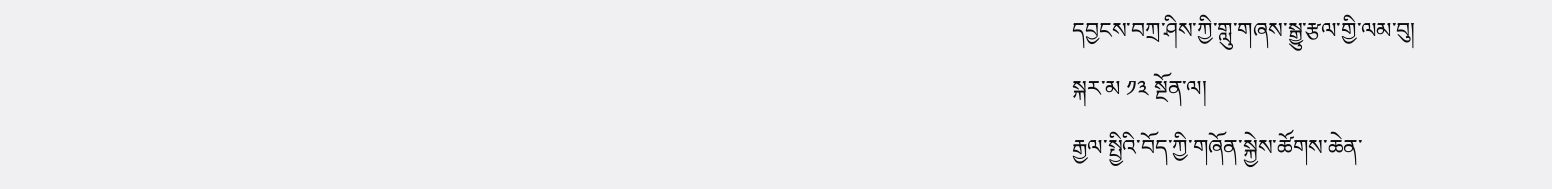དབྱངས་བཀྲ་ཤིས་ཀྱི་གླུ་གཞས་སྒྱུ་རྩལ་གྱི་ལམ་བུ།
སྐར་མ ༡༣ སྔོན་ལ།
རྒྱལ་སྤྱིའི་བོད་ཀྱི་གཞོན་སྐྱེས་ཚོགས་ཆེན་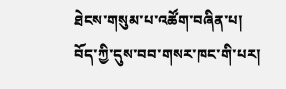ཐེངས་གསུམ་པ་འཚོག་བཞིན་པ། བོད་ཀྱི་དུས་བབ་གསར་ཁང་གི་པར།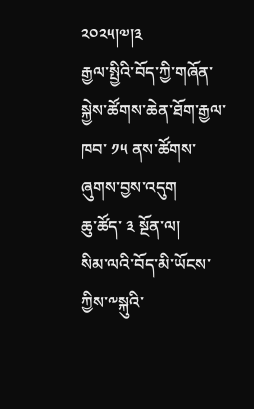༢༠༢༥།༧།༣
རྒྱལ་སྤྱིའི་བོད་ཀྱི་གཞོན་སྐྱེས་ཚོགས་ཆེན་ཐོག་རྒྱལ་ཁབ་ ༡༥ ནས་ཚོགས་ཞུགས་བྱས་འདུག
ཆུ་ཚོད་ ༣ སྔོན་ལ།
སིམ་ལའི་བོད་མི་ཡོངས་ཀྱིས་༸སྐུའི་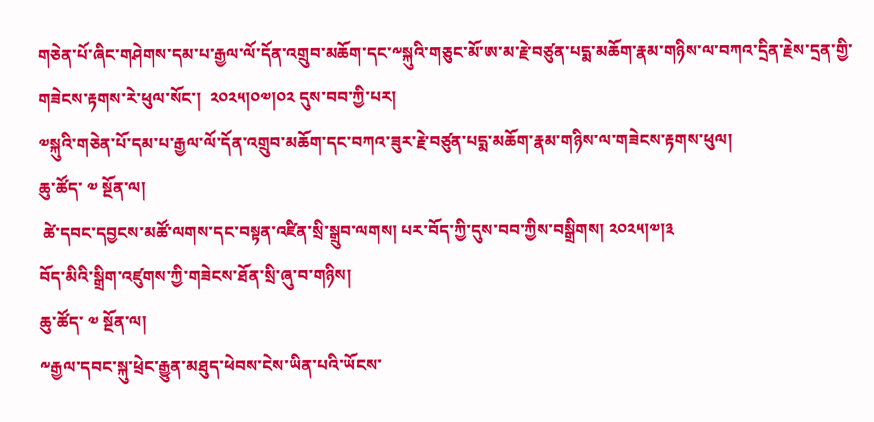གཅེན་པོ་ཞིང་གཤེགས་དམ་པ་རྒྱལ་ལོ་དོན་འགྲུབ་མཆོག་དང་༸སྐུའི་གཅུང་མོ་ཨ་མ་རྗེ་བཙུན་པདྨ་མཆོག་རྣམ་གཉིས་ལ་བཀའ་དྲིན་རྗེས་དྲན་གྱི་གཟེངས་རྟགས་རེ་ཕུལ་སོང་།  ༢༠༢༥།༠༧།༠༢ དུས་བབ་ཀྱི་པར།
༧སྐུའི་གཅེན་པོ་དམ་པ་རྒྱལ་ལོ་དོན་འགྲུབ་མཆོག་དང་བཀའ་ཟུར་རྗེ་བཙུན་པདྨ་མཆོག་རྣམ་གཉིས་ལ་གཟེངས་རྟགས་ཕུལ།
ཆུ་ཚོད་ ༧ སྔོན་ལ།
 ཚེ་དབང་དབྱངས་མཚོ་ལགས་དང་བསྟན་འཛིན་སྲི་སྒྲུབ་ལགས། པར་བོད་ཀྱི་དུས་བབ་ཀྱིས་བསྒྲིགས། ༢༠༢༥།༧།༣
བོད་མིའི་སྒྲིག་འཛུགས་ཀྱི་གཟེངས་ཐོན་སྲི་ཞུ་བ་གཉིས།
ཆུ་ཚོད་ ༧ སྔོན་ལ།
༸རྒྱལ་དབང་སྐུ་ཕྲེང་རྒྱུན་མཐུད་ཕེབས་ངེས་ཡིན་པའི་ཡོངས་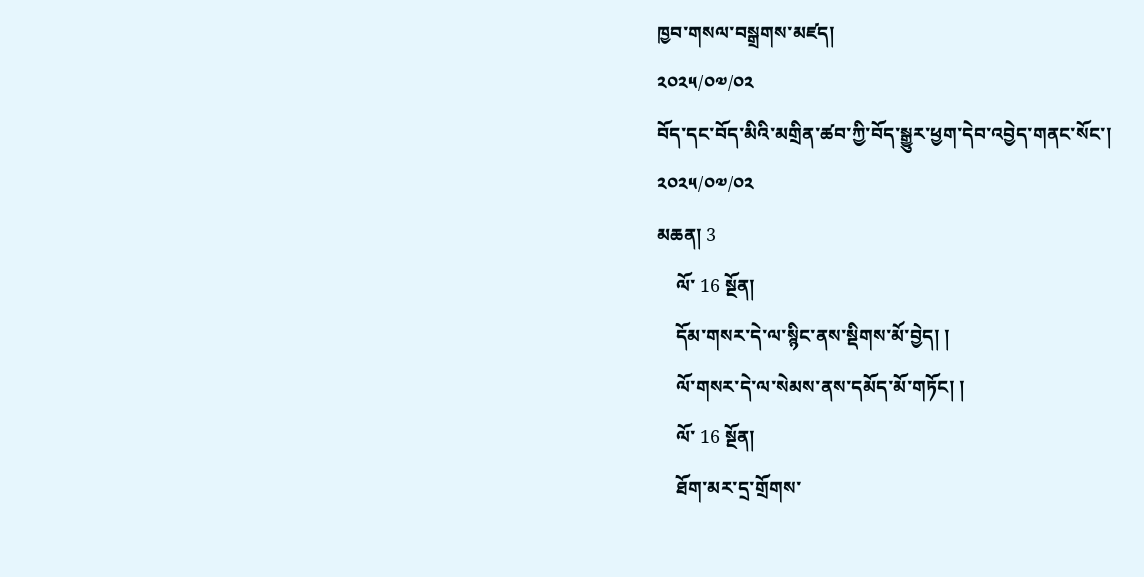ཁྱབ་གསལ་བསྒྲགས་མཛད།
༢༠༢༥/༠༧/༠༢
བོད་དང་བོད་མིའི་མགྲིན་ཚབ་ཀྱི་བོད་སྒྱུར་ཕྱག་དེབ་འབྱེད་གནང་སོང་།
༢༠༢༥/༠༧/༠༢
མཆན། 3
    ལོ་ 16 སྔོན།
    དོམ་གསར་དེ་ལ་སྙིང་ནས་སྡིགས་མོ་བྱེད། །
    ལོ་གསར་དེ་ལ་སེམས་ནས་དམོད་མོ་གཏོང། །
    ལོ་ 16 སྔོན།
    ཐོག་མར་དྲ་གྲོགས་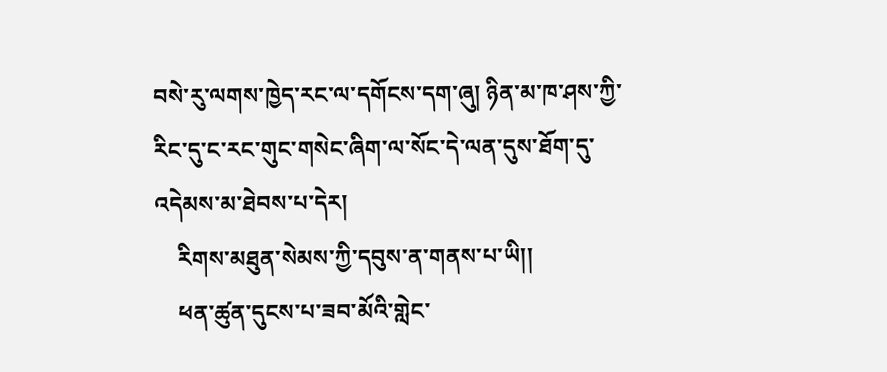བསེ་རུ་ལགས་ཁྱེད་རང་ལ་དགོངས་དག་ཞུ། ཉིན་མ་ཁ་ཤས་ཀྱི་རིང་དུ་ང་རང་གུང་གསེང་ཞིག་ལ་སོང་དེ་ལན་དུས་ཐོག་དུ་འདེམས་མ་ཐེབས་པ་དེར།
    རིགས་མཐུན་སེམས་ཀྱི་དབུས་ན་གནས་པ་ཡི།།
    ཕན་ཚུན་དུངས་པ་ཟབ་མོའི་གླེང་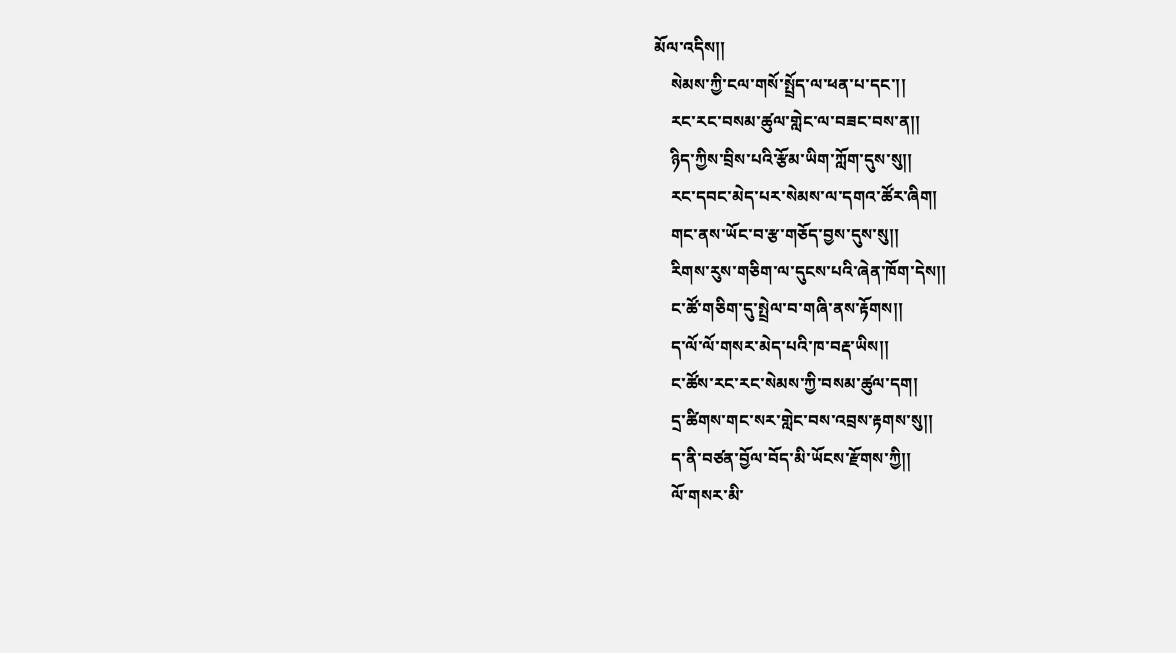མོལ་འདིས།།
    སེམས་ཀྱི་ངལ་གསོ་སྤྲོད་ལ་ཕན་པ་དང་།།
    རང་རང་བསམ་ཚུལ་གླེང་ལ་བཟང་བས་ན།།
    ཉིད་ཀྱིས་བྲིས་པའི་རྩོམ་ཡིག་ཀློག་དུས་སུ།།
    རང་དབང་མེད་པར་སེམས་ལ་དགའ་ཚོར་ཞིག།
    གང་ནས་ཡོང་བ་རྩ་གཅོད་བྱས་དུས་སུ།།
    རིགས་རུས་གཅིག་ལ་དུངས་པའི་ཞེན་ཁོག་དེས།།
    ང་ཚོ་གཅིག་དུ་སྤྲེལ་བ་གཞི་ནས་རྟོགས།།
    ད་ལོ་ལོ་གསར་མེད་པའི་ཁ་བརྡ་ཡིས།།
    ང་ཚོས་རང་རང་སེམས་ཀྱི་བསམ་ཚུལ་དག།
    དྲ་ཚིགས་གང་སར་གླེང་བས་འབྲས་རྟགས་སུ།།
    ད་ནི་བཙན་བྱོལ་བོད་མི་ཡོངས་རྫོགས་ཀྱི།།
    ལོ་གསར་མི་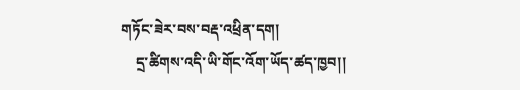གཏོང་ཟེར་བས་བརྡ་འཕྲིན་དག།
    དྲ་ཚིགས་འདི་ཡི་གོང་འོག་ཡོད་ཚད་ཁྱབ།།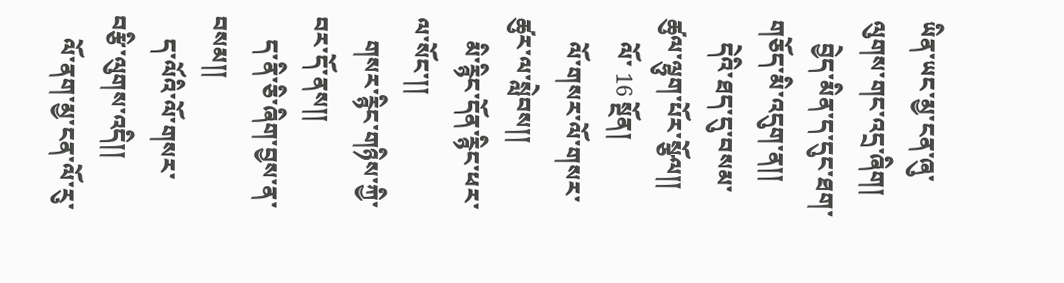ཡིན་ཡང་མྱ་ངན་ཞུ་ལུགས་གང་འདྲ་ཞིག།
    བྱེད་མིན་ད་དུང་ཐག་གཅོད་མི་འདུག་ན།།
    དེའི་ཐད་དུ་བསམ་ཚུལ་ལྷུག་པོར་སྩོལ།།
    ལོ་ 16 སྔོན།
    ལོ་གསར་ལོ་གསར་ཚུར་ལ་སླེབས།།
    མི་རྙིང་དོན་རྙིང་ཕར་ལ་སོང་།།
    གསར་རྙིང་གཉིས་ཀྱི་བར་དོ་ནས།།
    ད་ནི་ཅི་ཞིག་བྱས་ན་བསམ།།
    ད་ལོའི་ལོ་གསར་བརྩི་ལུགས་འདི།།
    ལོ་ནག་མྱ་ངན་ལོ་རུ་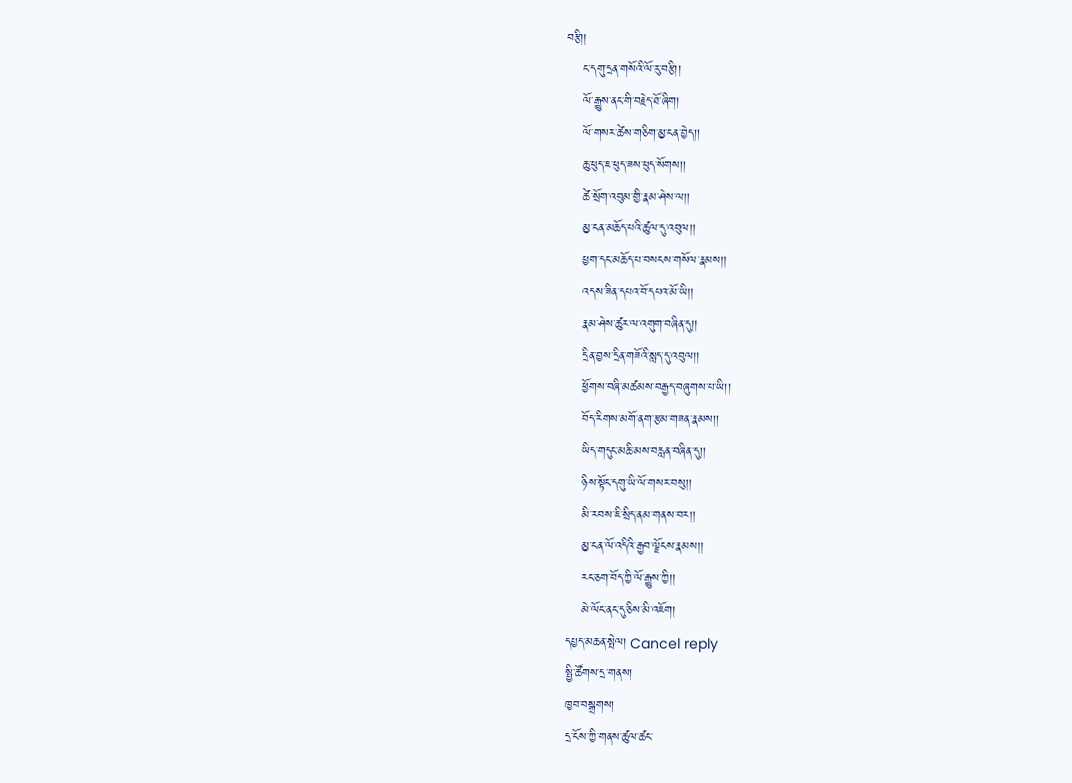བརྩི།།
    ང་དགུ་དྲན་གསོའི་ལོ་རུ་བརྩི།།
    ལོ་རྒྱུས་ནང་གི་བརྗེད་ཐོ་ཞིག།
    ལོ་གསར་ཚེས་གཅིག་མྱ་ངན་བྱེད།།
    ཆུ་ཕུད་ཇ་ཕུད་ཟས་ཕུད་སོགས།།
    ཚེ་སྲོག་འབུམ་གྱི་རྣམ་ཤེས་ལ།།
    མྱ་ངན་མཆོད་པའི་ཚུལ་དུ་འབུལ།།
    ཕྱག་དང་མཆོད་པ་བསངས་གསོལ་རྣམས།།
    འདས་ཟིན་དཔའ་བོ་དཔའ་མོ་ཡི།།
    རྣམ་ཤེས་ཚུར་ལ་འགུག་བཞིན་དུ།།
    དྲིན་བྱས་དྲིན་གཟོའི་སླད་དུ་འབུལ།།
    ཕྱོགས་བཞི་མཚམས་བརྒྱད་བཞུགས་པ་ཡི།།
    བོད་རིགས་མགོ་ནག་རྩམ་གཟན་རྣམས།།
    ཡིད་གདུང་མཆི་མས་བརླན་བཞིན་དུ།།
    ཉིས་སྟོང་དགུ་ཡི་ལོ་གསར་བསུ།།
    མི་རབས་ཇི་སྲིད་ནམ་གནས་བར།།
    མྱ་ངན་ལོ་འདིའི་རྒྱབ་ལྗོངས་རྣམས།།
    རང་ཅག་བོད་ཀྱི་ལོ་རྒྱུས་ཀྱི།།
    མེ་ལོང་ནང་དུ་ཅིས་མི་འཇོག།
དཔྱད་མཆན་སྤེལ། Cancel reply
སྤྱི་ཚོགས་དྲ་གནས།
ཁྱབ་བསྒྲགས།
དྲ་ངོས་ཀྱི་གནས་ཚུལ་ཚང་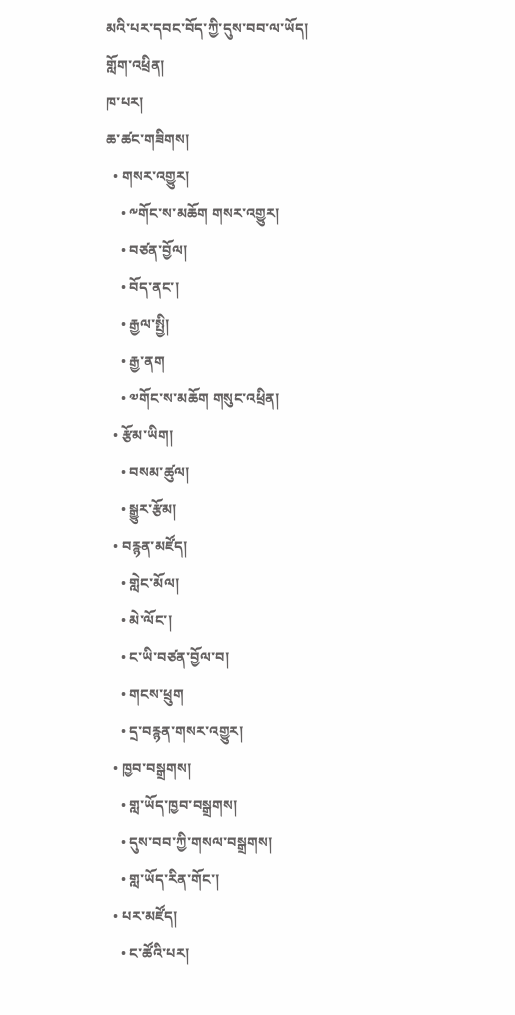མའི་པར་དབང་བོད་ཀྱི་དུས་བབ་ལ་ཡོད།
གློག་འཕྲིན།
ཁ་པར།
ཆ་ཚང་གཟིགས།
  • གསར་འགྱུར།
    • ༸གོང་ས་མཆོག གསར་འགྱུར།
    • བཙན་བྱོལ།
    • བོད་ནང་།
    • རྒྱལ་སྤྱི།
    • རྒྱ་ནག
    • ༧གོང་ས་མཆོག གསུང་འཕྲིན།
  • རྩོམ་ཡིག།
    • བསམ་ཚུལ།
    • སྒྱུར་རྩོམ།
  • བརྙན་མཛོད།
    • གླེང་མོལ།
    • མེ་ལོང་།
    • ང་ཡི་བཙན་བྱོལ་བ།
    • གངས་ཕྲུག
    • དྲ་བརྙན་གསར་འགྱུར།
  • ཁྱབ་བསྒྲགས།
    • གླ་ཡོད་ཁྱབ་བསྒྲགས།
    • དུས་བབ་ཀྱི་གསལ་བསྒྲགས།
    • གླ་ཡོད་རིན་གོང་།
  • པར་མཛོད།
    • ང་ཚོའི་པར།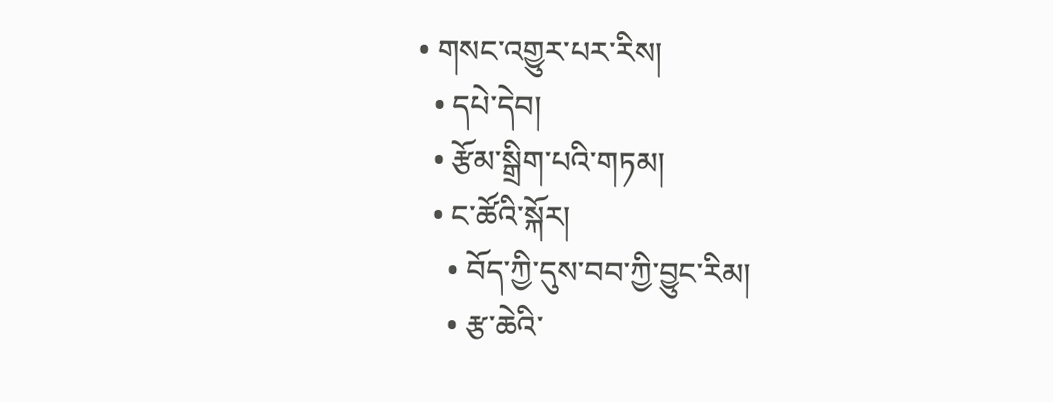• གསང་འགྱུར་པར་རིས།
  • དཔེ་དེབ།
  • རྩོམ་སྒྲིག་པའི་གཏམ།
  • ང་ཚོའི་སྐོར།
    • བོད་ཀྱི་དུས་བབ་ཀྱི་བྱུང་རིམ།
    • རྩ་ཆེའི་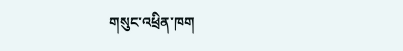གསུང་འཕྲིན་ཁག